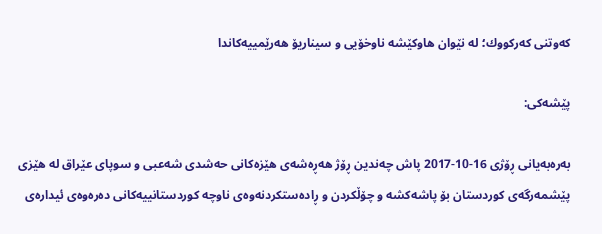كەوتنی كەركووك؛ لە نێوان هاوكێشە ناوخۆیی و سیناریۆ هەرێمییەكاندا

پێشەكی:

بەرەبەیانی ڕۆژی 16-10-2017 پاش چەندین ڕۆژ هەڕەشەی هێزەكانی حەشدی شەعبی و سوپای عێراق لە هێزی پێشمەرگەی كوردستان بۆ پاشەكشە و چۆڵكردن و ڕادەستكردنەوەی ناوچە كوردستانییەكانی دەرەوەی ئیدارەی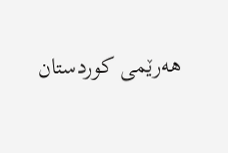هەرێمی كوردستان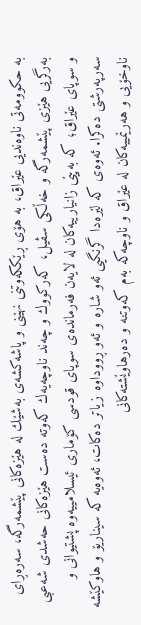بە حكوومەتی ناوەندیی عێراق، بە هۆی ڕێككەوتنی نهێنی و پاشەكشەی بەشێك لە هێزەكانی پێشمەرگە، سەرەڕای بەرگریی هێزی پێشمەرگە و خەڵكی سڤیل، كەركووك و چەند ناوچەیەك كەوتە دەست هێزەكانی حەشدی شەعبی و سوپای عێراق؛ كە بەپێی زانیارییەكان لە لایەن فەرماندەی سوپای قودسی كۆماری ئیسلامییەوە پشتیوانی و سەرپەرشتی دەكرا. ئەوەی كە لێرەدا گرنگیی ئەو شارە و ئەو ڕووداوە زیاتر دەكات، ئەوەیە كە سیناریۆ و هاوكێشە ناوخۆیی و هەرێمییەكان لە عێراق و ناوچەكە بەم كەوتنە و دەرهاوێشتەكانی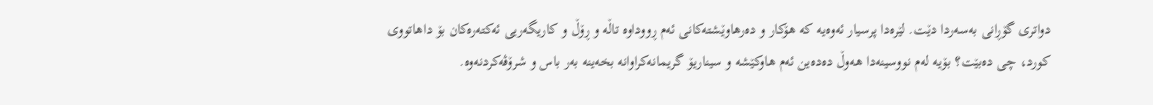دواتری گۆڕانی بەسەردا دێت. لێرەدا پرسیار ئەوەیە كە هۆكار و دەرهاوێشتەكانی ئەم ڕووداوە تاڵە و ڕۆڵ و كاریگەریی ئەكتەرەكان بۆ داهاتووی كورد، چی دەبێت؟ بۆیە لەم نووسینەدا هەوڵ دەدەین ئەم هاوكێشە و سیناریۆ گریمانەكراوانە بخەینە بەر باس و شرۆڤەكردنەوە.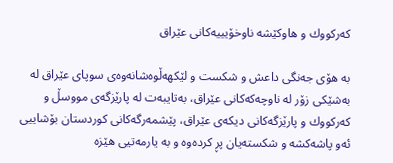كەركووك و هاوكێشە ناوخۆیییەكانی عێراق

بە هۆی جەنگی داعش و شكست و لێكهەڵوەشانەوەی سوپای عێراق لە بەشێكی زۆر لە ناوچەكەكانی عێراق، بەتایبەت لە پارێزگه‌ی مووسڵ و كەركووك و پارێزگه‌كانی دیكەی عێراق، پێشمەرگەكانی كوردستان بۆشاییی ئەو پاشەكشە و شكستەیان پڕ كردەوە و بە یارمەتیی هێزە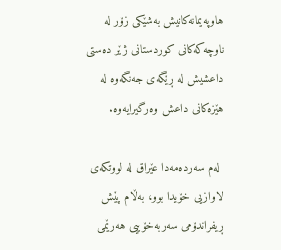هاوپەیمانەكانیش بەشێكی زۆر لە ناوچەكەكانی كوردستانی ژێر دەستی داعشیش لە ڕێگەی جەنگەوە لە هێزەكانی داعش وەرگیرایەوە.

 لەم سەردەمەدا عێراق لە لووتكەی لاوازیی خۆیدا بوو، بەڵام پێش ڕیفراندۆمی سەربەخۆییی هەرێمی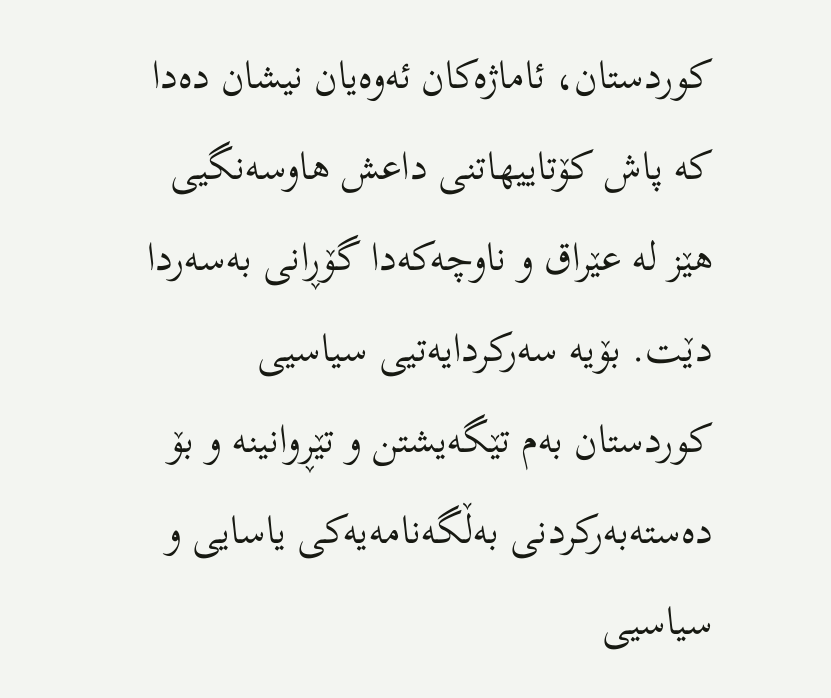كوردستان، ئاماژەكان ئەوەیان نیشان دەدا كە پاش كۆتاییهاتنی داعش هاوسەنگیی هێز لە عێراق و ناوچەكەدا گۆڕانی بەسەردا دێت. بۆیە سەركردایەتیی سیاسیی كوردستان بەم تێگەیشتن و تێڕوانینە و بۆ دەستەبەركردنی بەڵگەنامەیەكی یاسایی و سیاسیی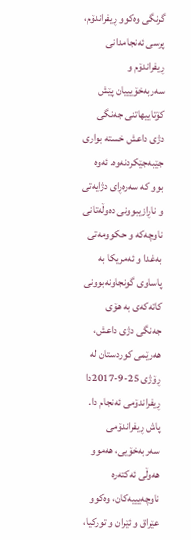گرنگی وەكوو ڕیفراندۆم، پرسی ئەنجامدانی ڕیفراندۆم و سەربەخۆیییان پێش كۆتاییهاتنی جەنگی دژی داعش خستە بواری جێبەجێكردنەوە. ئەوە بوو كە سەرەڕای دژایەتی و ناڕازیبوونی دەوڵەتانی ناوچەكە و حكوومەتی بەغدا و ئەمریكا بە پاساوی گونجاونەبوونی كاتەكەی بە هۆی جەنگی دژی داعش، هەرێمی كوردستان لە ڕۆژی 25-9-2017دا ڕیفراندۆمی ئەنجام دا. پاش ڕیفراندۆمی سەربەخۆیی، هەموو هەوڵی ئەكتەرە ناوچەیییەكان، وەكوو عێراق و ئێران و توركیا،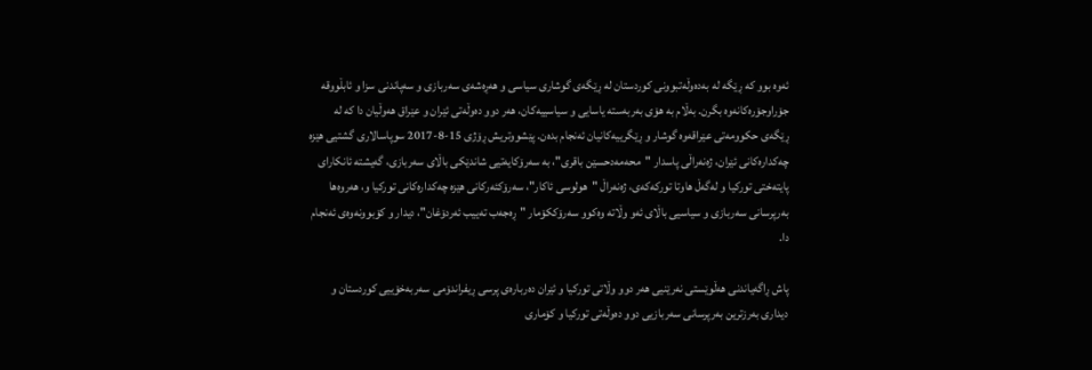ئەوە بوو كە ڕێگە لە بەدەوڵەتبوونی كوردستان لە ڕێگەی گوشاری سیاسی و هەڕەشەی سەربازی و سەپاندنی سزا و ئابڵووقە جۆراوجۆرەكانەوە بگرن. بەڵام بە هۆی بەربەستە یاسایی و سیاسییەكان، هەر دوو دەوڵەتی ئێران و عێراق هەوڵیان دا كە لە ڕێگەی حكوومەتی عێراقەوە گوشار و ڕێگرییەكانیان ئەنجام بدەن. پێشووتریش ڕۆژی 15-8-2017 سوپاسالاری گشتیی هێزه‌ چه‌كداره‌كانی ئێران، ژه‌نه‌راڵی پاسدار "محه‌مه‌دحسێن باقری"، به‌ سه‌رۆكایه‌تیی شاندێكی باڵای سه‌ربازی، گه‌یشته‌ ئانكارای پایته‌ختی توركیا و له‌گه‌ڵ هاوتا توركه‌كه‌ی، ژه‌نه‌راڵ "هولوسی ئاكار"، سه‌رۆكئه‌ركانی هێزه‌ چه‌كداره‌كانی توركیا و، هه‌روه‌ها به‌رپرسانی سه‌ربازی و سیاسیی باڵای ئه‌و وڵاته وه‌كوو سه‌رۆككۆمار "ڕه‌جه‌ب ته‌ییب ئه‌ردۆغان"، دیدار و كۆبوونه‌وه‌ی ئه‌نجام دا‌.

پاش ڕاگه‌یاندنی هه‌ڵوێستی نه‌رێنیی هه‌ر دوو وڵاتی توركیا و ئێران ده‌رباره‌ی پرسی ڕیفراندۆمی سه‌ربه‌خۆییی كوردستان و دیداری به‌رزترین به‌رپرسانی سه‌ربازیی دوو ده‌وڵه‌تی توركیا و كۆماری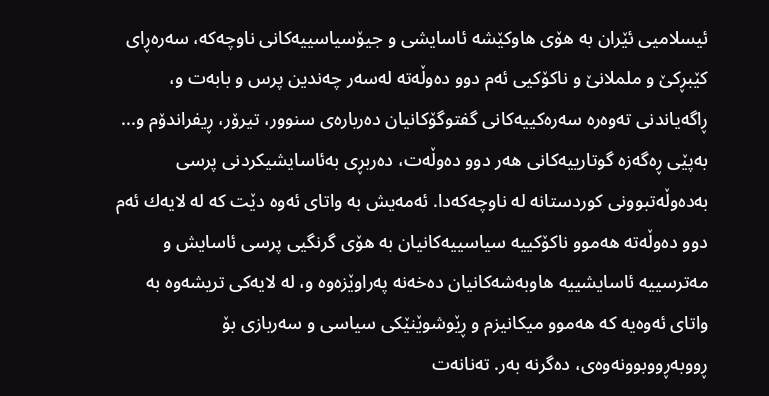ئیسلامیی ئێران به‌ هۆی هاوكێشه‌ ئاسایشی و جیۆسیاسییه‌كانی ناوچه‌كه،‌ سه‌ره‌ڕای كێبڕكێ و ململانێ و ناكۆكیی ئه‌م دوو ده‌وڵه‌ته‌ له‌سه‌ر‌ چه‌ندین پرس و بابه‌ت و، ڕاگه‌یاندنی ته‌وه‌ره‌ سه‌ره‌كییه‌كانی گفتوگۆكانیان ده‌رباره‌ی سنوور، تیرۆر، ڕیفراندۆم و... به‌پێی ڕه‌گه‌زه‌ گوتارییه‌كانی هه‌ر دوو ده‌وڵه‌ت، ده‌ر‌بڕی به‌ئاسایشیكردنی پرسی بەدەوڵەتبوونی كوردستانە‌ له‌ ناوچه‌كه‌دا‌. ئه‌مه‌یش به‌ واتای ئه‌وه‌ دێت كه‌ له ‌لایه‌ك ئه‌م دوو ده‌وڵه‌ته‌ هه‌موو ناكۆكییه‌ سیاسییه‌كانیان به‌ هۆی گرنگیی پرسی ئاسایش و مه‌ترسییه‌ ئاسایشییه‌ هاوبه‌شه‌كانیان ده‌خه‌نه‌ په‌راوێزه‌وه‌ و، له ‌لایه‌كی تریشه‌وه‌ به‌ واتای ئه‌وه‌یه‌ كه‌ هه‌موو میكانیزم و ڕێوشوێنێكی سیاسی و سه‌ربازی بۆ ڕووبه‌ڕووبوونه‌وه‌ی، ده‌گرنه ‌به‌ر. ته‌نانه‌ت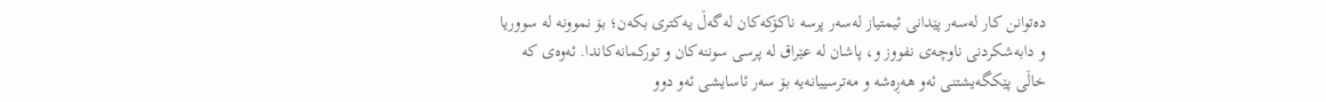ده‌توانن كار له‌سه‌ر پێدانی ئیمتیاز له‌سه‌ر پرسه‌ ناكۆكه‌كان له‌گه‌ڵ یه‌كتری بكه‌ن؛ بۆ نموونه‌ له‌ سووریا و دابه‌شكردنی ناوچه‌ی نفووز و، پاشان له‌ عێراق له‌ پرسی سوننه‌كان و توركمانه‌كاندا. ئه‌وه‌ی كه‌ خاڵی پێكگه‌یشتنی ئه‌و هه‌ڕه‌شه‌ و مه‌ترسییانه‌یه‌ بۆ سه‌ر ئاسایشی ئه‌و دوو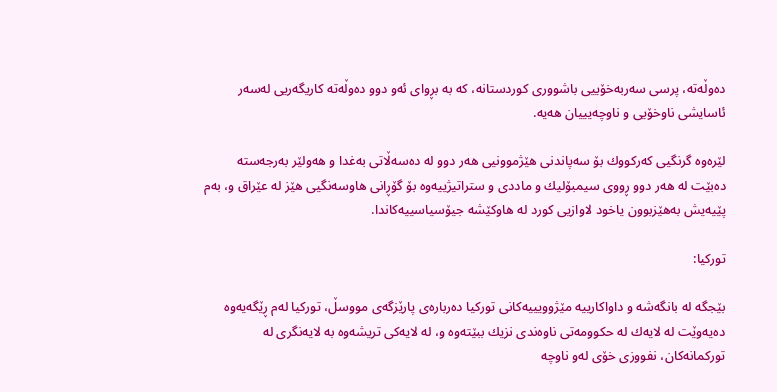ده‌وڵه‌ته‌، پرسی سه‌ربه‌خۆییی باشووری كوردستانه‌، كه‌ به ‌بڕوای ئه‌و دوو ده‌وڵه‌ته‌ كاریگه‌ریی له‌سه‌ر ئاسایشی ناوخۆیی و ناوچه‌یییان هه‌یه‌.

لێرەوە گرنگیی كەركووك بۆ سەپاندنی هێژموونیی هەر دوو لە دەسەڵاتی بەغدا و هەولێر بەرجەستە دەبێت لە هەر دوو ڕووی سیمبۆلیك و ماددی و ستراتیژییەوە بۆ گۆڕانی هاوسەنگیی هێز لە عێراق و، بەم پێیەیش بەهێزبوون یاخود لاوازیی كورد لە هاوكێشە جیۆسیاسییەكاندا.

توركیا:

بێجگە لە بانگەشە و داواكارییە مێژوویییەكانی توركیا دەربارەی پارێزگه‌ی مووسڵ، توركیا له‌م ڕێگه‌یه‌وه‌ ده‌یه‌وێت له ‌لایه‌ك له‌ حكوومه‌تی ناوه‌ندی نزیك ببێته‌وه ‌و، له ‌لایه‌كی تریشه‌وه‌ به‌ لایه‌نگری له‌ توركمانه‌كان، نفووزی خۆی له‌و ناوچه‌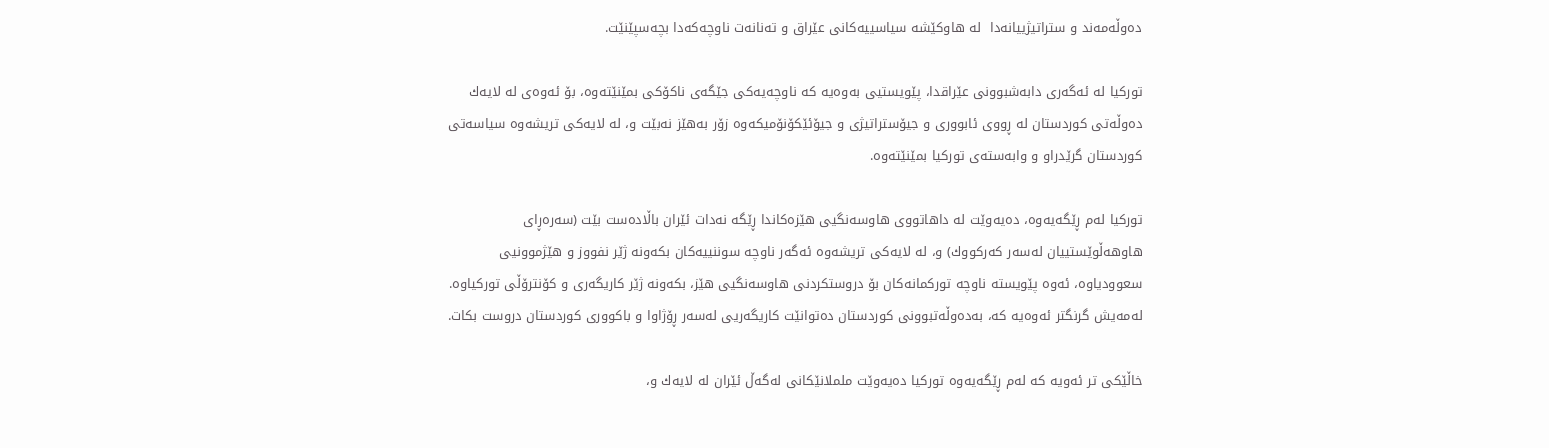ده‌وڵه‌مه‌ند و ستراتیژییانه‌دا  له‌ هاوكێشه‌ سیاسییه‌كانی عێراق و ته‌نانه‌ت ناوچه‌كه‌دا بچه‌سپێنێت.

توركیا له‌ ئه‌گه‌ری دابه‌شبوونی عێراقدا، پێویستیی به‌وه‌یه‌ كه‌ ناوچه‌یه‌كی جێگه‌ی ناكۆكی بمێنێته‌وه‌، بۆ ئه‌وه‌ی له ‌لایه‌ك ده‌وڵه‌تی كوردستان له‌ ڕووی ئابووری و جیۆستراتیژی و جیۆئێكۆنۆمیكه‌وه‌ زۆر به‌هێز نه‌بێت و، له ‌لایه‌كی تریشه‌وه‌ سیاسه‌تی كوردستان گرێدراو و وابه‌سته‌ی توركیا بمێنێته‌وه‌.

توركیا له‌م ڕێگه‌یه‌وه،‌ ده‌یه‌وێت له‌ داهاتووی هاوسه‌نگیی هێزه‌كاندا ڕێگه‌ نه‌دات ئێران باڵاده‌ست بێت (سه‌ره‌ڕای هاوهه‌ڵوێستییان له‌سه‌ر كه‌ركووك) و، له‌ لایه‌كی تریشه‌وه‌ ئه‌گه‌ر ناوچه‌ سوننییه‌كان بكه‌ونه‌ ژێر نفووز و هێژموونیی سعوودیاوه‌، ئه‌وه پێویسته‌‌ ناوچه‌ توركمانه‌كان بۆ دروستكردنی هاوسه‌نگیی هێز، بكه‌ونه‌ ژێر كاریگه‌ری و كۆنترۆڵی توركیاوه‌. له‌مه‌یش گرنگتر ئه‌وه‌یه‌ كه،‌ به‌ده‌وڵه‌تبوونی كوردستان ده‌توانێت كاریگه‌ریی له‌سه‌ر ڕۆژاوا و باكووری كوردستان دروست بكات.

خاڵێكی تر ئه‌ویه‌ كه‌ له‌م ڕێگه‌یه‌وه‌ توركیا ده‌یه‌وێت ململانێكانی له‌گه‌ڵ ئێران له ‌لایه‌ك و،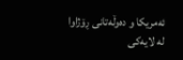ئه‌مریكا و ده‌وڵه‌تانی ڕۆژاوا له‌ لایه‌كی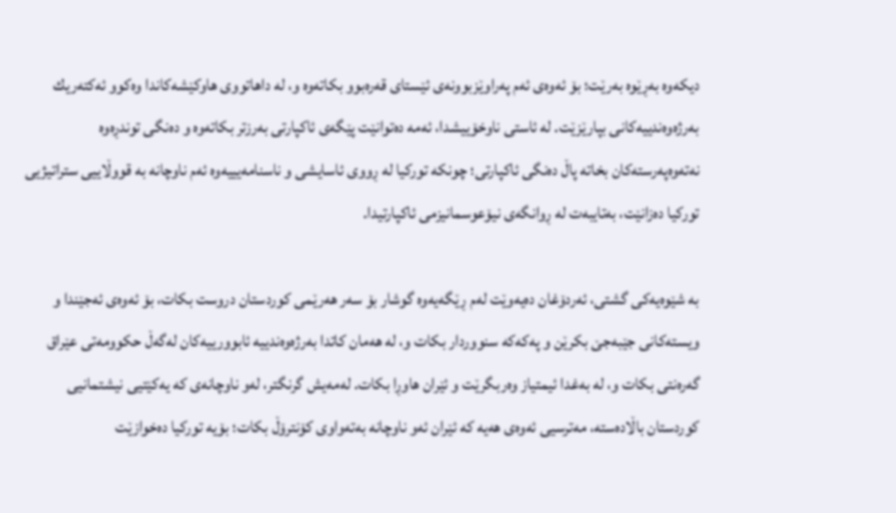دیكه‌وه‌ به‌ڕێوه‌ به‌رێت؛ بۆ ئه‌وه‌ی‌ ئه‌م په‌راوێزبوونه‌ی ئێستای قه‌ره‌بوو بكاته‌وه‌ و، له‌ داهاتووی هاوكێشه‌كاندا وه‌كوو ئه‌كته‌ریك به‌رژه‌وه‌ندییه‌كانی بپارێزێت. له‌ ئاستی ناوخۆییشدا، ئه‌مه‌ ده‌توانێت پێگه‌ی ئاكپارتی به‌رزتر بكاته‌وه‌ و ده‌نگی توندڕه‌وه‌ نه‌ته‌وه‌په‌ر‌سته‌كان بخاته‌ پاڵ ده‌نگی ئاكپارتی؛ چونكه توركیا له‌ ڕووی ئاسایشی و ناسنامه‌یییه‌وه‌ ئه‌م ناوچانه‌ به‌‌ قووڵاییی ستراتیژیی توركیا ده‌زانێت، به‌تایبه‌ت له‌ ڕوانگه‌ی نیۆعوسمانیزمی ئاكپارتیدا.

به ‌شێوه‌یه‌كی گشتی، ئه‌ردۆغان ده‌یه‌وێت له‌م ڕێگه‌یه‌وه‌ گوشار بۆ سه‌ر هه‌رێمی كوردستان دروست بكات، بۆ ئه‌وه‌ی ئه‌جێندا و ویسته‌كانی جێبه‌جێ بكرێن و په‌كه‌كه‌ سنووردار بكات و، له‌ هه‌مان كاتدا به‌رژه‌وه‌ندییه‌ ئابوورییه‌كان له‌گه‌ڵ حكوومه‌تی عێراق گه‌ره‌نتی بكات و، له‌ به‌غدا ئیمتیاز وه‌ربگرێت و ئێران هاوڕا بكات. له‌مه‌یش گرنگتر، له‌و ناوچانه‌ی كه‌ یه‌كێتیی نیشتمانیی كوردستان باڵاده‌سته‌، مه‌ترسیی ئه‌وه‌ی هه‌یه‌ كه‌ ئێران ئه‌و ناوچانه‌ به‌ته‌واوی كۆنترۆڵ بكات؛ بۆیه‌ توركیا ده‌خوازێت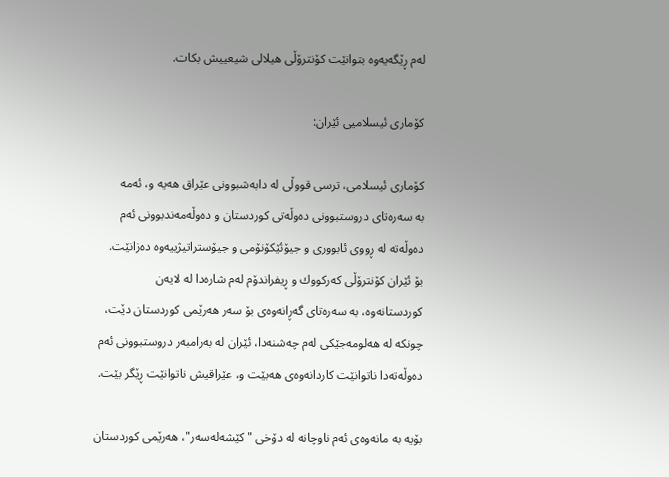له‌م ڕێگه‌یه‌وه‌ بتوانێت كۆنترۆڵی هیلالی شیعییش بكات.

كۆماری ئیسلامیی ئێران:

كۆماری ئیسلامی، ترسی قووڵی له‌ دابه‌شبوونی عێراق هه‌یه‌ و، ئه‌مه‌ به ‌سه‌ره‌تای دروستبوونی ده‌وڵه‌تی كوردستان و ده‌وڵه‌مه‌ندبوونی ئه‌م ده‌وڵه‌ته‌ له ‌ڕووی ئابووری و جیۆئێكۆنۆمی و جیۆستراتیژییه‌وه ده‌زانێت.  بۆ ئێران كۆنترۆڵی كەركووك و ڕیفراندۆم لەم شارەدا لە لایەن كوردستانەوە، بە سه‌ره‌تای گه‌ڕانه‌وه‌ی بۆ سه‌ر هه‌رێمی كوردستان دێت، چونكه‌ له‌ هه‌لومه‌جێكی له‌م چه‌شنه‌دا، ئێران له‌ به‌رامبه‌ر دروستبوونی ئه‌م ده‌وڵه‌ته‌دا ناتوانێت كاردانه‌وه‌ی هه‌بێت و، عێراقیش ناتوانێت ڕێگر بێت.

بۆیه‌ به ‌مانه‌وه‌ی ئه‌م ناوچانه‌ له‌ دۆخی "كێشه‌له‌سه‌ر"، هه‌رێمی كوردستان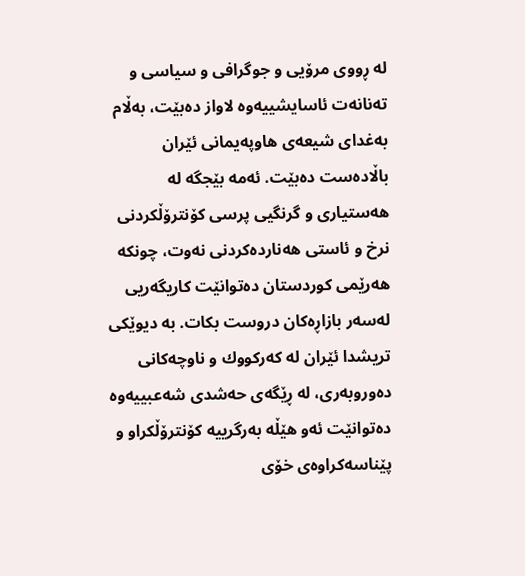له ‌ڕووی مرۆیی و جوگرافی و سیاسی و ته‌نانه‌ت ئاسایشییه‌وه‌ لاواز ده‌بێت، به‌ڵام به‌غدای شیعه‌ی هاوپه‌یمانی ئێران باڵاده‌ست ده‌بێت. ئه‌مه‌ بێجگه‌ له‌ هه‌ستیاری و گرنگیی پرسی كۆنترۆڵكردنی نرخ و ئاستی هه‌نارده‌كردنی نه‌وت، چونكه‌‌ هه‌رێمی كوردستان ده‌توانێت كاریگه‌ریی له‌سه‌ر بازاڕه‌كان دروست بكات. به‌ دیوێكی تریشدا ئێران له‌ كه‌ركووك و ناوچه‌كانی ده‌وروبه‌ری، له ‌ڕێگه‌ی حه‌شدی شه‌عبییه‌وه‌ ده‌توانێت ئه‌و هێڵه‌ به‌رگرییه‌ كۆنترۆڵكراو و پێناسه‌كراوه‌ی خۆی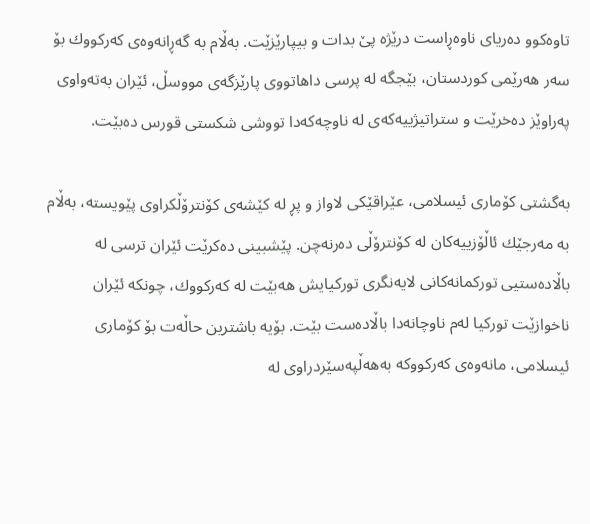تاوه‌كوو ده‌ریای ناوه‌ڕاست درێژه‌ پێ بدات و بیپارێزێت. به‌ڵام به‌ گه‌ڕانه‌وه‌ی كه‌ركووك بۆ سه‌ر هه‌رێمی كوردستان، بێجگه‌ له‌ پرسی داهاتووی پارێزگه‌ی مووسڵ، ئێران به‌ته‌واوی په‌راوێز ده‌خرێت و ستراتیژییه‌كه‌ی له‌ ناوچه‌كه‌دا تووشی شكستی قورس ده‌بێت.

به‌گشتی كۆماری ئیسلامی، عێراقێكی لاواز و پڕ له‌ كێشه‌ی كۆنترۆڵكراوی پێویسته‌، به‌ڵام به‌ مه‌رجێك ئاڵۆزییه‌كان له‌ كۆنترۆڵی ده‌رنه‌چن. پێشبینی ده‌كرێت ئێران ترسی له‌ باڵاده‌ستیی توركمانه‌كانی لایه‌نگری توركیایش هه‌بێت له‌ كه‌ركووك، چونكه‌ ئێران ناخوازێت توركیا له‌م ناوچانه‌دا‌ باڵاده‌ست بێت. بۆیه‌ باشترین حاڵه‌ت بۆ كۆماری ئیسلامی، مانه‌وه‌ی كه‌ركووكه‌ به‌هه‌ڵپه‌سێردراوی له‌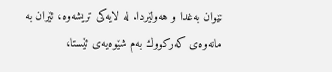نێوان به‌غدا و هه‌ولێردا. له ‌لایه‌كی تریشه‌وه‌، ئێران به‌ مانه‌وه‌ی كه‌ركووك به‌م شێوه‌یه‌ی ئێستا،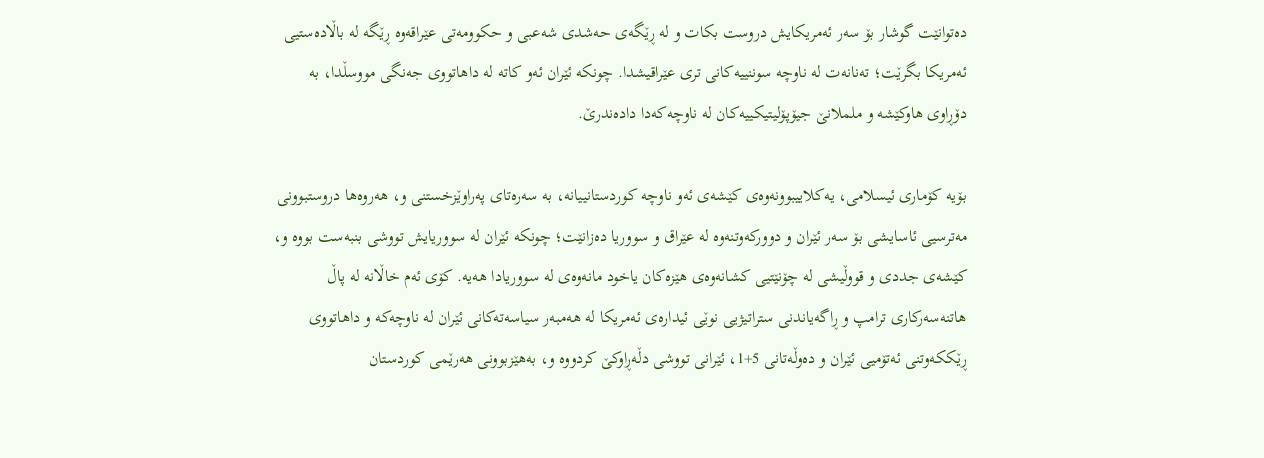ده‌توانێت گوشار بۆ سه‌ر ئه‌مریكایش دروست بكات و له‌ ڕێگه‌ی حه‌شدی شه‌عبی و حكوومه‌تی عێراقه‌وه‌ ڕێگه‌ له‌ باڵاده‌ستیی ئه‌مریكا بگرێت؛ ته‌نانه‌ت له‌ ناوچه‌ سوننییه‌كانی تری عێراقیشدا. چونكه‌ ئێران ئه‌و كاته‌ له‌ داهاتووی جه‌نگی مووسڵدا، به‌ دۆڕاوی هاوكێشه‌ و ململانێ جیۆپۆلیتیكییه‌كان له‌ ناوچه‌كه‌دا داده‌ندرێ.

بۆیه‌ كۆماری ئیسلامی، یه‌كلاییبوونه‌وه‌ی كێشه‌ی ئه‌و ناوچه‌ كوردستانییانه‌، به‌ سه‌ره‌تای په‌راوێزخستنی و، هه‌روه‌ها دروستبوونی مه‌ترسیی ئاسایشی بۆ سه‌ر ئێران و دووركه‌وتنه‌وه‌ له‌ عێراق و سووریا ده‌زانێت؛ چونكه‌ ئێران له‌ سووریایش تووشی بنبه‌ست بووه‌ و، كێشه‌ی جددی و قووڵیشی له‌ چۆنێتیی كشانه‌وه‌ی هێزه‌كان یاخود مانه‌وه‌ی له‌ سووریادا هه‌یه‌. كۆی ئه‌م خاڵانه‌ له ‌پاڵ هاتنه‌سه‌ركاری ترامپ و ڕاگەیاندنی ستراتیژیی نوێی ئیدارەی ئەمریكا لە هەمبەر سیاسەتەكانی ئێران لە ناوچەكە و داهاتووی ڕێككەوتنی ئەتۆمیی ئێران و دەوڵەتانی 5+1، ئێرانی تووشی دڵه‌ڕاوكێ كردووه‌ و، به‌هێزبوونی هه‌رێمی كوردستان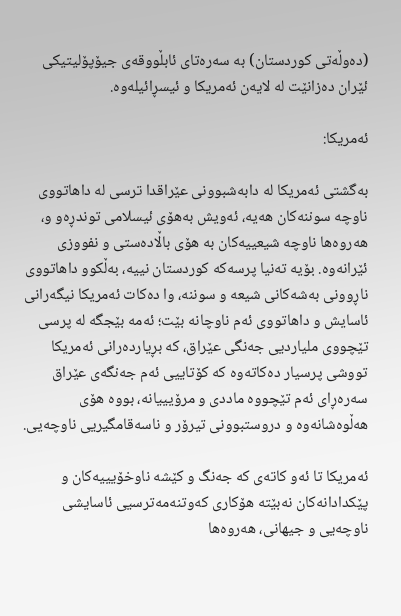(ده‌وڵه‌تی كوردستان) به ‌سه‌ره‌تای ئابڵووقه‌ی جیۆپۆلیتیكی ئێران ده‌زانێت له ‌لایه‌ن ئه‌مریكا و ئیسڕائیله‌وه‌.

ئەمریكا:

بەگشتی ئه‌مریكا له‌ دابه‌شبوونی عێراقدا ترسی له‌ داهاتووی ناوچه‌ سوننه‌كان هه‌یه‌، ئه‌ویش به‌هۆی ئیسلامی توندڕه‌و و، هه‌روه‌ها ناوچه‌ شیعییه‌كان به‌ هۆی باڵاده‌ستی و نفووزی ئێرانه‌وه‌. بۆیه ‌ته‌نیا پرسه‌كه‌ كوردستان نییه‌، به‌ڵكوو داهاتووی ناڕوونی به‌شه‌كانی شیعه‌ و سوننه‌، وا ده‌كات ئه‌مریكا نیگه‌رانی‌ ئاسایش و داهاتووی ئه‌م ناوچانه بێت‌؛ ئه‌مه‌ بێجگه‌ له‌ پرسی تێچووی ملیاردیی جه‌نگی عێراق، كه‌ بڕیارده‌رانی ئه‌مریكا تووشی پرسیار ده‌كاته‌وه‌ كه‌ كۆتاییی ئه‌م جه‌نگه‌ی عێراق سه‌ره‌ڕای ئه‌م تێچووه‌ ماددی و مرۆیییانه،‌ بووه‌ هۆی هه‌ڵوه‌شانه‌وه‌ و دروستبوونی تیرۆر و ناسه‌قامگیریی ناوچه‌یی.

ئه‌مریكا تا ئه‌و كاته‌ی كه‌ جه‌نگ و كێشه‌ ناوخۆیییه‌كان و پێكدادانه‌كان نه‌بێته‌ هۆكاری كه‌وتنه‌مه‌ترسیی ئاسایشی ناوچه‌یی و جیهانی، هه‌روه‌ها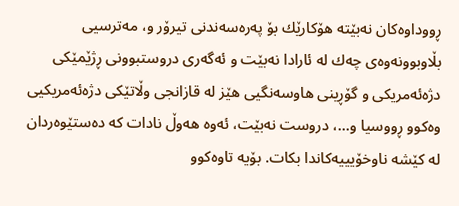ڕووداوه‌كان نه‌بێته‌ هۆكارێك بۆ په‌ره‌سه‌ندنی تیرۆر و، مه‌ترسیی بڵاوبوونه‌وه‌ی چه‌ك له‌ ئارادا نه‌بێت و ئه‌گه‌ری دروستبوونی ڕژێمێكی دژه‌ئه‌مریكی و گۆڕینی هاوسه‌نگیی هێز له‌ قازانجی وڵاتێكی دژه‌ئه‌مریكیی وه‌كوو ڕووسیا و...، دروست نه‌بێت، ئه‌وه‌ هه‌وڵ نا‌دات كه‌ ده‌ستێوه‌ردان له‌ كێشه‌ ناوخۆیییه‌كاندا بكات. بۆیه‌ تاوه‌كوو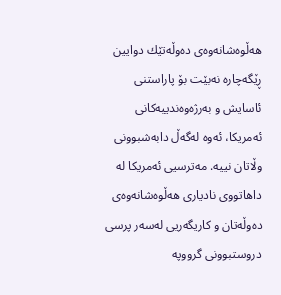هه‌ڵوه‌شانه‌وه‌ی ده‌وڵه‌تێك دوایین ڕێگه‌چاره‌ نه‌بێت بۆ پاراستنی ئاسایش و به‌رژه‌وه‌ندییه‌كانی ئه‌مریكا، ئه‌وه‌ له‌گه‌ڵ دابه‌شبوونی وڵاتان نییه‌. مەترسیی ئه‌مریكا له‌ داهاتووی نادیاری هه‌ڵوه‌شانه‌وه‌ی ده‌وڵه‌تان و كاریگه‌ریی له‌سه‌ر پرسی دروستبوونی گرووپه‌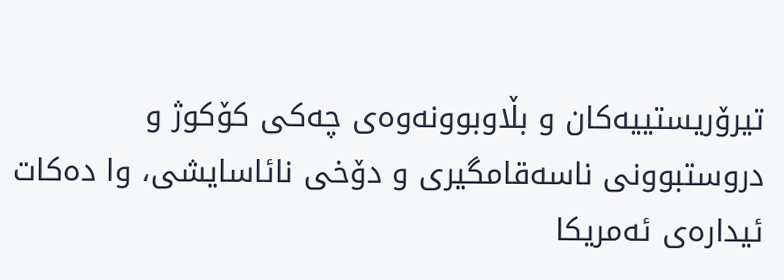تیرۆریستییه‌كان و بڵاوبوونه‌وه‌ی چه‌كی كۆكوژ و دروستبوونی ناسه‌قامگیری و دۆخی نائاسایشی، وا ده‌كات ئیداره‌ی ئه‌مریكا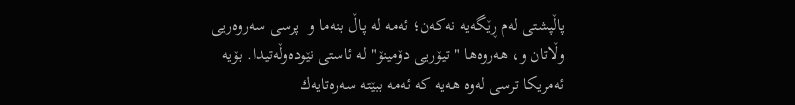پاڵپشتی له‌م ڕێگه‌یه‌ نه‌كه‌ن؛ ئه‌مه‌ له‌ پاڵ بنه‌ما و  پرسی سه‌روه‌ریی وڵاتان و، هه‌روه‌ها "تیۆریی دۆمینۆ" له‌ ئاستی نێوده‌وڵه‌تیدا. بۆیه‌ ئه‌مریكا ترسی له‌وه‌ هه‌یه‌ كه‌ ئه‌مه‌ ببێته‌ سه‌ره‌تایه‌ك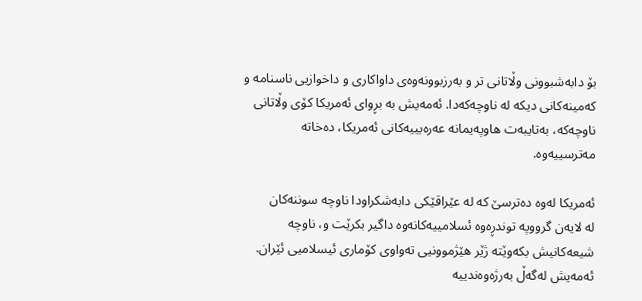بۆ دابه‌شبوونی وڵاتانی تر و به‌رزبوونه‌وه‌ی داواكاری و داخوازیی ناسنامه‌ و كه‌مینه‌كانی دیكه‌ له‌ ناوچه‌كه‌دا. ئه‌مه‌یش به‌ بڕوای ئه‌مریكا كۆی وڵاتانی ناوچه‌كه، به‌تایبه‌ت هاوپه‌یمانه‌ عه‌ره‌بییه‌كانی ئه‌مریكا‌، ده‌خاته‌ مه‌ترسییه‌وه‌.

ئه‌مریكا له‌وه‌ ده‌ترسێ كه‌ له‌ عێراقێكی دابه‌شكراودا ناوچه‌ سوننه‌كان له ‌لایه‌ن گرووپه‌ توندڕه‌وه‌ ئسلامییه‌كانه‌وه‌ داگیر بكرێت و، ناوچه‌ شیعه‌كانیش بكه‌وێته‌ ژێر هێژموونیی ته‌واوی كۆماری ئیسلامیی ئێران. ئه‌مه‌یش له‌گه‌ڵ به‌رژه‌وه‌ندییه‌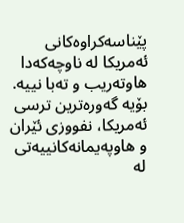پێناسه‌كراوه‌كانی ئه‌مریكا له‌ ناوچه‌كه‌دا هاوته‌ریب و ته‌با نییه‌. بۆیه‌ گه‌وره‌ترین ترسی ئه‌مریكا، نفووزی ئێران و هاوپه‌یمانه‌كانییه‌تی له‌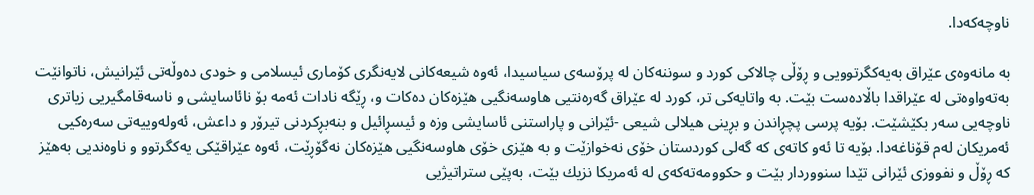ناوچه‌كه‌دا.

به‌ مانه‌وه‌ی عێراق به‌یه‌كگرتوویی و ڕۆڵی چالاكی كورد و سوننه‌كان له‌ پرۆسه‌ی سیاسیدا، ئه‌وه‌ شیعه‌كانی لایه‌نگری كۆماری ئیسلامی و خودی ده‌وڵه‌تی ئێرانیش، ناتوانێت به‌ته‌واوه‌تی له‌ عێراقدا باڵاده‌ست بێت. به‌ واتایه‌كی تر، كورد له‌ عێراق گه‌ره‌نتیی هاوسه‌نگیی هێزه‌كان ده‌كات و، ڕێگه‌ نادات ئه‌مه‌ بۆ نائاسایشی و ناسه‌قامگیریی زیاتری ناوچه‌یی سه‌ر بكێشێت. بۆیه‌ پرسی پچڕاندن و بڕینی هیلالی شیعی -ئێرانی و پاراستنی ئاسایشی وزه‌ و ئیسڕائیل و بنه‌بڕكردنی تیرۆر و داعش، ئه‌وله‌وییه‌تی سه‌ره‌كیی ئه‌مریكان له‌م قۆناغه‌دا. بۆیە تا ئه‌و كاته‌ی كه‌ گه‌لی كوردستان خۆی نه‌خوازێت و بە هێزی خۆی هاوسەنگیی هێزەكان نەگۆڕێت، ئه‌وه‌ عێراقێكی یه‌كگرتوو و ناوه‌ندیی به‌هێز كه ڕۆڵ و نفووزی ئێرانی تێدا سنووردار بێت و حكوومه‌ته‌كه‌ی له‌ ئه‌مریكا نزیك بێت، به‌پێی ستراتیژیی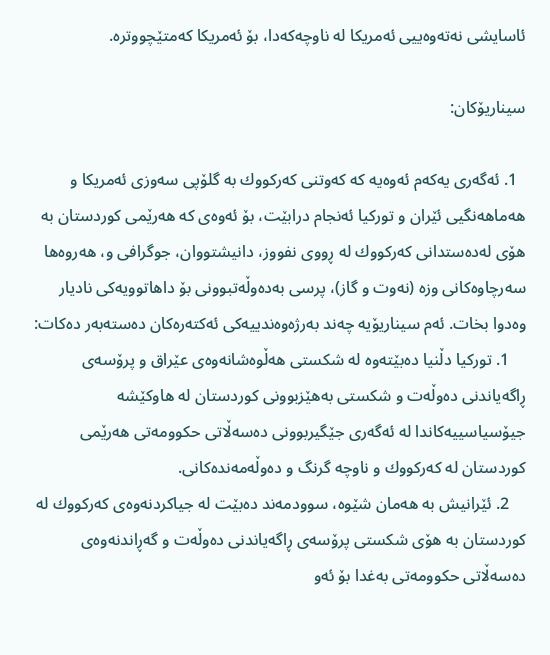ئاسایشی نه‌ته‌وه‌ییی ئه‌مریكا له‌ ناوچه‌كه‌دا، بۆ ئه‌مریكا كه‌متێچووتره‌.

سیناریۆكان:

  1. ئەگەری یەكەم ئەوەیە كە كەوتنی كەركووك بە گلۆپی سەوزی ئەمریكا و هەماهەنگیی ئێران و توركیا ئەنجام درابێت، بۆ ئەوەی كە هەرێمی كوردستان بە هۆی لەدەستدانی كەركووك لە ڕووی نفووز، دانیشتووان، جوگرافی و، هەروەها سەرچاوەكانی وزە (نەوت و گاز)، پرسی بەدەوڵەتبوونی بۆ داهاتوویەكی نادیار وەدوا بخات. ئەم سیناریۆیە چەند بەرژەوەندییەكی ئەكتەرەكان دەستەبەر دەكات:
    1. توركیا دڵنیا دەبێتەوە لە شكستی هەڵوەشانەوەی عێراق و پرۆسەی ڕاگەیاندنی دەوڵەت و شكستی بەهێزبوونی كوردستان لە هاوكێشە جیۆسیاسییەكاندا لە ئەگەری جێگیربوونی دەسەڵاتی حكوومەتی هەرێمی كوردستان لە كەركووك و ناوچە گرنگ و دەوڵەمەندەكانی.
    2. ئێرانیش بە هەمان شێوە، سوودمەند دەبێت لە جیاكردنەوەی كەركووك لە كوردستان بە هۆی شكستی پرۆسەی ڕاگەیاندنی دەوڵەت و گەڕاندنەوەی دەسەڵاتی حكوومەتی بەغدا بۆ ئەو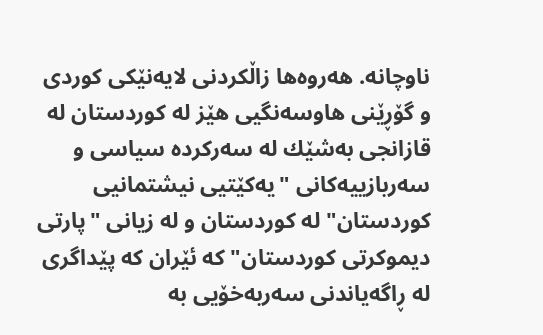ناوچانە. هەروەها زاڵكردنی لایەنێكی كوردی و گۆڕێنی هاوسەنگیی هێز لە كوردستان لە قازانجی بەشێك لە سەركردە سیاسی و سەربازییەكانی "یەكێتیی نیشتمانیی كوردستان" لە كوردستان و لە زیانی "پارتی دیموكرتی كوردستان" كە ئێران كە پێداگری لە ڕاگەیاندنی سەربەخۆیی بە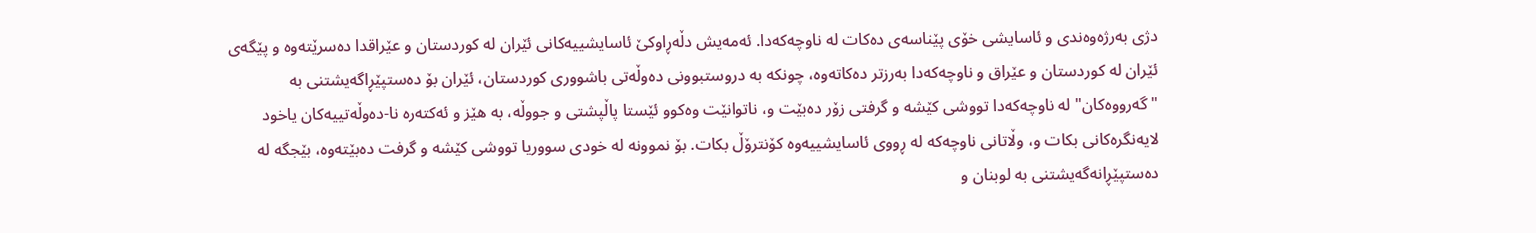دژی بەرژەوەندی و ئاسایشی خۆی پێناسەی دەكات لە ناوچەكەدا. ئەمەیش دڵەڕاوكێ ئاسایشییەكانی ئێران لە كوردستان و عێراقدا دەسرێتەوە و پێگەی ئێران لە كوردستان و عێراق و ناوچەكەدا بەرزتر دەكاتەوە، چونكە به‌ دروستبوونی ده‌وڵه‌تی باشووری كوردستان، ئێران بۆ ده‌ستپێڕاگه‌یشتنی به‌ "گه‌رووه‌كان" له‌ ناوچه‌كه‌دا تووشی كێشه‌ و گرفتی زۆر ده‌بێت و، ناتوانێت وه‌كوو ئێستا پاڵپشتی و جووڵه،‌ به‌ هێز و ئه‌كته‌ره‌ نا-ده‌وڵه‌تییه‌كان یاخود لایه‌نگره‌كانی بكات و، وڵاتانی ناوچه‌كه‌ له‌ ڕووی ئاسایشییه‌وه‌ كۆنترۆڵ بكات. بۆ نموونه‌ له‌ خودی سووریا تووشی كێشه‌ و گرفت ده‌بێته‌وه‌، بێجگه‌ له‌ ده‌ستپێڕانه‌گه‌یشتنی به‌ لوبنان و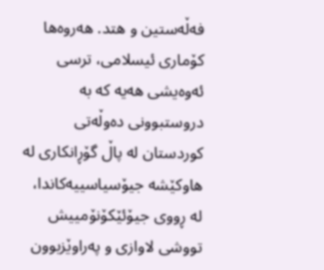فه‌ڵه‌ستین و هتد. هەروەها كۆماری ئیسلامی، ‌ترسی ئه‌وه‌یشی هه‌یه‌ كه‌ به‌ دروستبوونی ده‌وڵه‌تی كوردستان له ‌پاڵ گۆڕانكاری له‌ هاوكێشه‌ جیۆسیاسییه‌كاندا، له‌ ڕووی جیۆئێكۆنۆمییش تووشی لاوازی و په‌راوێزبوون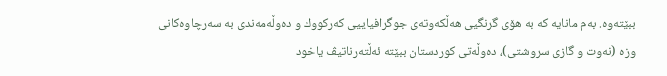ببێته‌وه‌. به‌م مانایه‌ كه‌ به‌ هۆی گرنگیی هه‌ڵكه‌وته‌ی جوگرافیاییی كەركووك و ده‌وڵه‌مه‌ندی به‌ سه‌رچاوه‌كانی وزه ‌(نه‌وت و گازی سروشتی)، ده‌وڵه‌تی كوردستان ببێته‌ ئه‌ڵته‌رناتیڤ یاخود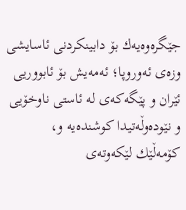جێگره‌وه‌یه‌ك بۆ دابینكردنی ئاسایشی وزه‌ی ئه‌وروپا؛ ئه‌مه‌یش بۆ ئابووریی ئێران و پێگه‌كه‌ی له‌ ئاستی ناوخۆیی و نێوده‌وڵه‌تیدا‌ كوشنده‌یه‌ و، كۆمه‌ڵێك لێكه‌وته‌ی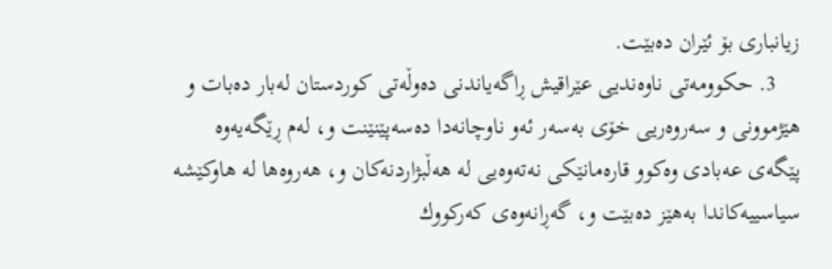زیانباری بۆ ئێران ده‌بێت.
    3. حكوومەتی ناوەندیی عێراقیش ڕاگەیاندنی دەوڵەتی كوردستان لەبار دەبات و هێژموونی و سەروەریی خۆی بەسەر ئەو ناوچانەدا دەسەپێنێنت و، لەم ڕێگەیەوە پێگەی عەبادی وەكوو قارەمانێكی نەتەوەیی لە هەڵبژاردنەكان و، هەروەها لە هاوكێشە سیاسییەكاندا بەهێز دەبێت و، گەڕانەوەی كەركووك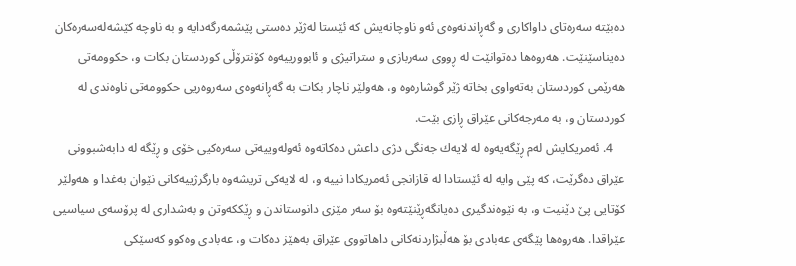دەبێتە سەرەتای داواكاری و گەڕاندنەوەی ئەو ناوچانەیش كە ئێستا لەژێر دەستی پێشمەرگەدایە و بە ناوچە كێشەلەسەرەكان دەیناسێنێت. هەروەها دەتوانێت لە ڕووی سەربازی و ستراتیژی و ئابوورییەوە كۆنترۆڵی كوردستان بكات و، حكوومەتی هەرێمی كوردستان بەتەواوی بخاتە ژێر گوشارەوە و، هەولێر ناچار بكات بە گەڕانەوەی سەروەریی حكوومەتی ناوەندی لە كوردستان و، به‌ مەرجەكانی عێراق ڕازی بێت.
    4. ئەمریكایش لەم ڕێگەیەوە لە لایەك جەنگی دژی داعش دەكاتەوە ئەولەوییەتی سەرەكیی خۆی و ڕێگە لە دابەشبوونی عێراق دەگرێت، كە پێی وایە لە ئێستادا لە قازانجی ئەمریكادا نییە و، لە لایەكی تریشەوە بارگرژییەكانی نێوان بەغدا و هەولێر كۆتایی پێ دێنیت و، بە نێوەندگیری دەیانگەڕێنێتەوە بۆ سەر مێزی دانوستاندن و ڕێككەوتن و بەشداری لە پرۆسەی سیاسیی عێراقدا. هەروەها پێگەی عەبادی بۆ هەڵبژاردنەكانی داهاتووی عێراق بەهێز دەكات و، عەبادی وەكوو كەسێكی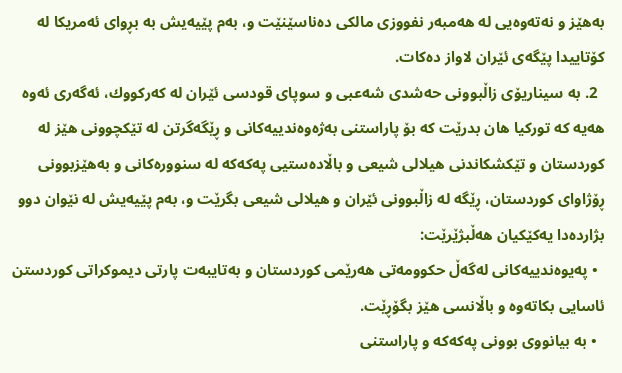بەهێز و نەتەوەیی لە هەمبەر نفووزی مالكی دەناسێنێت و، بەم پێیەیش بە بڕوای ئەمریكا لە كۆتاییدا پێگەی ئێران لاواز دەكات.
  2. بە سیناریۆی زاڵبوونی حەشدی شەعبی و سوپای قودسی ئێران لە كەركووك، ئەگەری ئەوە هەیە كە توركیا هان بدرێت كە بۆ پاراستنی بەژەوەندییەكانی و ڕێگەگرتن لە تێكچوونی هێز لە كوردستان و تێكشكاندنی هیلالی شیعی و باڵادەستیی پەكەكە لە سنوورەكانی و بەهێزبوونی ڕۆژاوای كوردستان، ڕێگە لە زاڵبوونی ئێران و هیلالی شیعی بگرێت و، بەم پێیەیش لە نێوان دوو بژاردەدا یەكێكیان هەڵبژێرێت:
  • پەیوەندییەكانی لەگەڵ حكوومەتی هەرێمی كوردستان و بەتایبەت پارتی دیموكراتی كوردستن ئاسایی بكاتەوە و باڵانسی هێز بگۆڕێت.
  • بە بیانووی بوونی پەكەكە و پاراستنی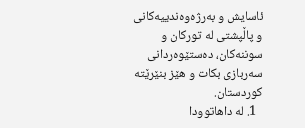ئاسایش و بەرژەوەندییەكانی و پاڵپشتی لە توركان و سوننەكان، دەستێوەردانی سەربازی بكات و هێز بنێرێتە كوردستان.
  1. لە داهاتوودا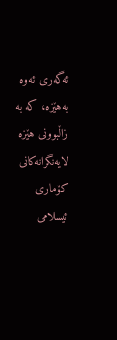ئەگەری ئەوە بەهێزە، كە بە زاڵبوونی هێزە لایەنگرانەكانی كۆماری ئیسلامی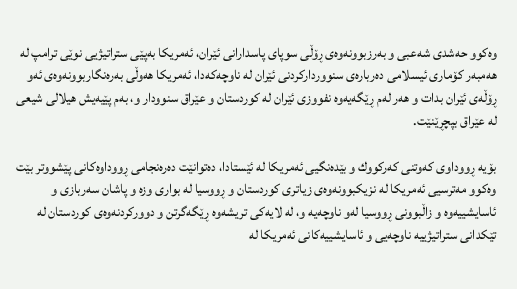وەكوو حەشدی شەعبی و بەرزبوونەوەی ڕۆڵی سوپای پاسدارانی ئێران، ئەمریكا بەپێی ستراتیژیی نوێی ترامپ لە هەمبەر كۆماری ئیسلامی دەربارەی سنوورداركردنی ئێران لە ناوچەكەدا، ئەمریكا هەوڵی بەرەنگاربوونەوەی ئەو ڕۆڵەی ئێران بدات و هەر لەم ڕێگەیەوە نفووزی ئێران لە كوردستان و عێراق سنوودار و، بەم پێیەیش هیلالی شیعی لە عێراق بپچڕێنێت.

بۆیە ڕووداوی كەوتنی كەركووك و بێدەنگیی ئەمریكا لە ئێستادا، دەتوانێت دەرەنجامی ڕووداوەكانی پێشووتر بێت وەكوو مەترسیی ئەمریكا لە نزیكبوونەوەی زیاتری كوردستان و ڕووسیا لە بواری وزە و پاشان سەربازی و ئاسایشییەوە و زاڵبوونی ڕووسیا لەو ناوچەیە و، لە لایەكی تریشەوە ڕێگەگرتن و دووركردنەوەی كوردستان لە تێكدانی ستراتیژییە ناوچەیی و ئاسایشییەكانی ئەمریكا لە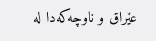عێراق و ناوچەكەدا لە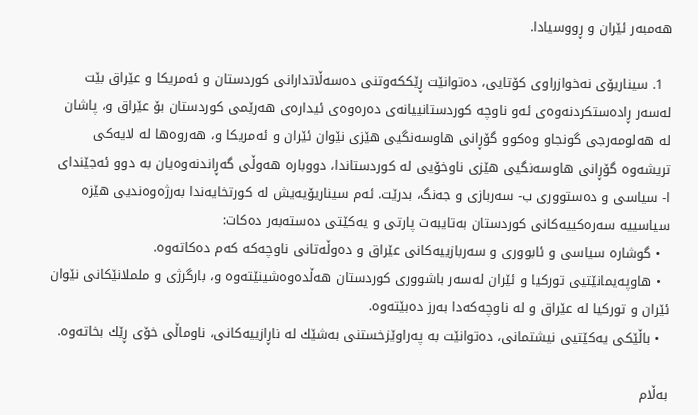هەمبەر ئێران و ڕووسیادا.

  1. سیناریۆی نەخوازراوی كۆتایی، دەتوانێت ڕێككەوتنی دەسەڵاتدارانی كوردستان و ئەمریكا و عێراق بێت لەسەر ڕادەستكردنەوەی ئەو ناوچە كوردستانییانەی دەرەوەی ئیدارەی هەرێمی كوردستان بۆ عێراق و، پاشان لە هەلومەرجی گونجاو وەكوو گۆڕانی هاوسەنگیی هێزی نێوان ئێران و ئەمریكا و، هەروەها لە لایەكی تریشەوە گۆڕانی هاوسەنگیی هێزی ناوخۆیی لە كوردستاندا، دووبارە هەوڵی گەڕاندنەوەیان بە دوو ئەجێندای ا- سیاسی و دەستووری ب- سەربازی و جەنگ، بدرێت. ئەم سیناریۆیەیش لە كورتخایەندا بەرژەوەندیی هێزە سیاسییە سەرەكییەكانی كوردستان بەتایبەت پارتی و یەكێتی دەستەبەر دەكات:
  • گوشارە سیاسی و ئابووری و سەربازییەكانی عێراق و دەوڵەتانی ناوچەكە كەم دەكاتەوە.
  • هاوپەیمانێتیی توركیا و ئێران لەسەر باشووری كوردستان هەڵدەوەشینێتەوە و، بارگرژی و ململانێكانی نێوان ئێران و توركیا لە عێراق و لە ناوچەكەدا بەرز دەبێتەوە.
  • باڵێكی یەكێتیی نیشتمانی، دەتوانێت بە پەراوێزخستنی بەشێك لە ناڕازییەكانی، ناوماڵی خۆی ڕێك بخاتەوە.

بەڵام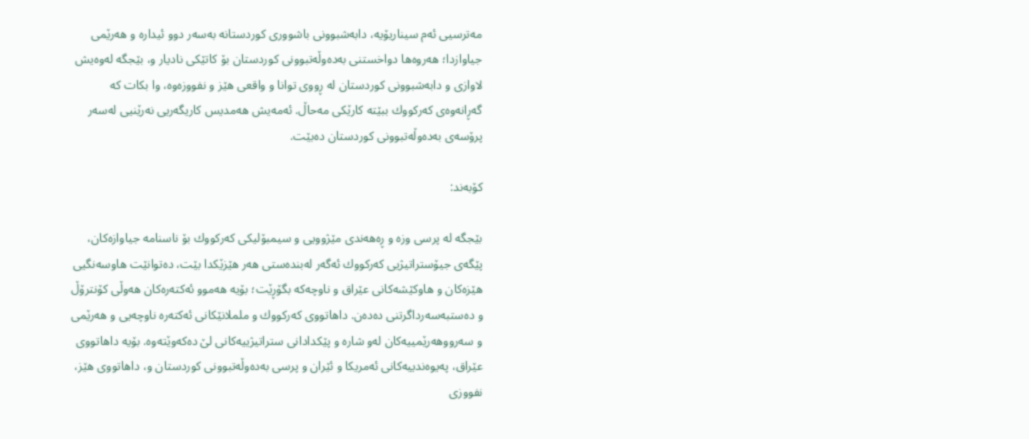مەترسیی ئەم سیناریۆیە، دابەشبوونی باشووری كوردستانە بەسەر دوو ئیدارە و هەرێمی جیاوازدا؛ هەروەها دواخستنی بەدەوڵەتبوونی كوردستان بۆ كاتێكی نادیار و، بێجگە لەوەیش لاوازی و دابەشبوونی كوردستان لە ڕووی توانا و واقعی هێز و نفووزەوه‌، وا بكات كە گەڕانەوەی كەركووك ببێتە كارێكی مەحاڵ. ئەمەیش هەمدیس كاریگەریی نەرێنیی لەسەر پرۆسەی بەدەوڵەتبوونی كوردستان دەبێت.

كۆبەند:

بێجگە لە پرسی وزە و ڕەهەندی مێژوویی و سیمبۆلیكی كەركووك بۆ ناسنامە جیاوازەكان، پێگەی جیۆستراتیژیی كەركووك ئەگەر لەبندەستی هەر هێزێكدا بێت، دەتوانێت هاوسەنگیی هێزەكان و هاوكێشەكانی عێراق و ناوچەكە بگۆڕێت؛ بۆیە هەموو ئەكتەره‌كان هەوڵی كۆنترۆڵ و دەستبەسەرداگرتنی دەدەن. داهاتووی كەركووك و ململانێكانی ئەكتەرە ناوچەیی و هەرێمی و سەرووهەرێمییەكان لەو شارە و پێكدادانی ستراتیژییەكانی لێ دەكەوێتەوە. بۆیە داهاتووی عێراق، پەیوەندییەكانی ئەمریكا و ئێران و پرسی بەدەوڵەتبوونی كوردستان و، داهاتووی هێز، نفووزی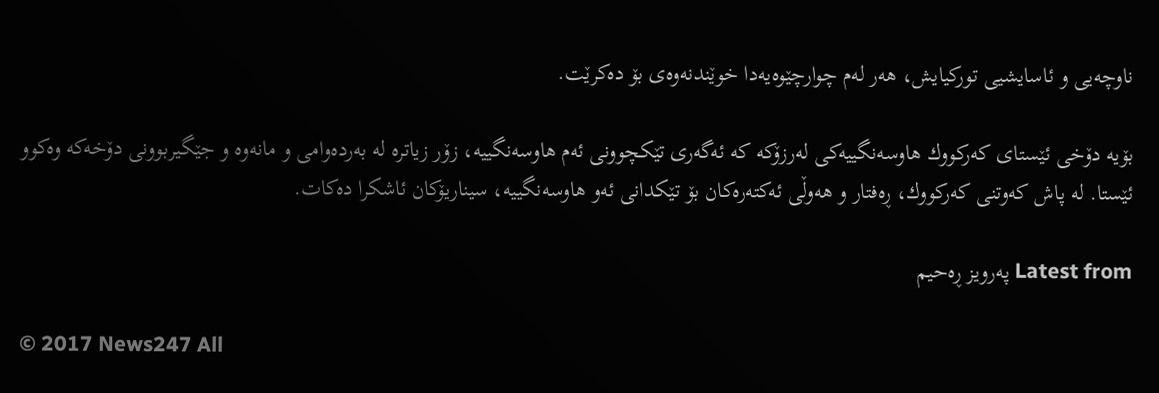ناوچەیی و ئاسایشیی توركیایش، هەر لەم چوارچێوەیەدا خوێندنەوەی بۆ دەكرێت.

بۆیە دۆخی ئێستای كەركووك هاوسەنگییەكی لەرزۆكە كە ئەگەری تێكچوونی ئەم هاوسەنگییە، زۆر زیاتره‌ لە بەردەوامی و مانەوە و جێگیربوونی دۆخەكە وەكوو ئێستا. لە پاش كەوتنی كەركووك، ڕەفتار و هەوڵی ئەكتەرەكان بۆ تێكدانی ئەو هاوسەنگییە، سیناریۆكان ئاشكرا دەكات.

Latest from پەرویز ڕەحیم

© 2017 News247 All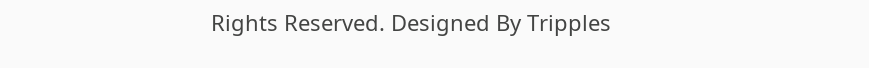Rights Reserved. Designed By Tripples